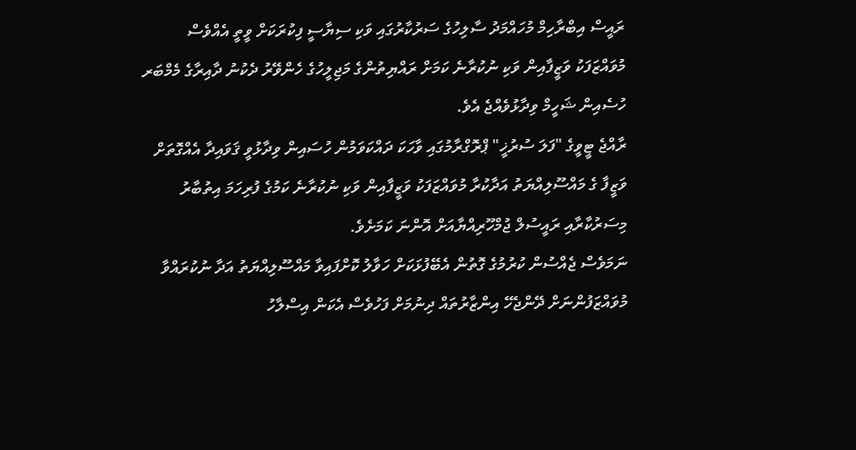ރައީސް އިބްރާހިމް މުހައްމަދު ސާލިހުގެ ސަރުކާރުގައި ވަކި ސިޔާސީ ފިކުރަކަށް ވީތީ އެއްވެސް މުވައްޒަފަކު ވަޒީފާއިން ވަކި ނުކުރާނެ ކަމަށް ރައްޔިތުންގެ މަޖިލީހުގެ ހެންވޭރު ދެކުނު ދާއިރާގެ މެމްބަރ ހުސެއިން ޝަހީމް ވިދާޅުވެއްޖެ އެވެ.
ރާއްޖެ ޓީވީގެ "ފަލަ ސުރުޚީ" ޕްރޮގްރާމުގައި ވާހަކަ ދައްކަވަމުން ހުސައިން ވިދާޅުވީ ޤަވައިދާ އެއްގޮތަށް ވަޒީފާ ގެ މައްސޫލިއްޔަތު އަދާކުރާ މުވައްޒަފަކު ވަޒީފާއިން ވަކި ނުކުރާނެ ކަމުގެ ފުރިހަމަ އިތުބާރު މިސަރުކާރާއި ރައީސުލް ޖުމްހޫރިއްޔާއަށް އޮންނަ ކަމަށެވެ.
ނަމަވެސް ޖެއްސުން ކުރުމުގެ ގޮތުން އެބޭފުޅަކަށް ހަވާލު ކޮށްފައިވާ މައްސޫލިއްޔަތު އަދާ ނުކުރައްވާ މުވައްޒަފުންނަށް ދޭންޖެހޭ އިންޒާރުތައް ދިނުމަށް ފަހުވެސް އެކަން އިސްލާހު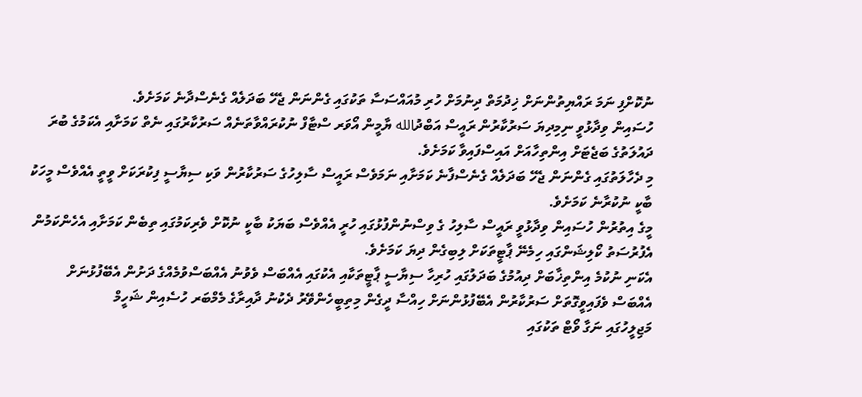ނުކޮށްފި ނަމަ ރައްޔިތުންނަށް ޚިދުމަތް ދިނުމަށް ހުރި މުއައްސަސާ ތަކުގައި ގެންނަން ޖެހޭ ބަދަލެއް ގެނެސްދާނެ ކަމަށެވެ.
ހުސައިން ވިދާޅުވީ ނިމިދިޔަ ސަރުކާރުން ރައީސް އަބްދުالله ޔާމީން އޯވަރ ސްޓާފް ނުކުރައްވާތަނެއް ސަރުކާރުގައި ނެތް ކަމަށާއި އެކަމުގެ ބުރަ ދައުލަތުގެ ބަޖެޓަށް އިންތިހާއަށް އައިސްފައިވާ ކަމަށެވެ.
މި ދެހާލަތުގައި ގެންނަން ޖެހޭ ބަދަލެއް ގެނެސްފާނެ ކަމަށާއި ނަމަވެސް ރައީސް ސާލިހުގެ ސަރުކާރުން ވަކި ސިޔާސީ ފިކުރަކަށް ވީތީ އެއްވެސް މީހަކު ބާކީ ނުކުރާނެ ކަމަށެވެ.
މީގެ އިތުރުން ހުސައިން ވިދާޅުވީ ރައީސް ސާލިހު ގެ ވިސްނުންފުޅުގައި ހުރީ އެއްވެސް ބަޔަކު ބާކީ ނުކޮށް ވެރިކަމުގައި ތިބެން ކަމަށާއި އެހެންކަމުން އެފުރުސަތު ކޯލިޝަންގައި ހިމެނޭ ޕާޓީތަކަށް ލިބިގެން ދިޔަ ކަމަށެވެ.
އެކަނި ނުކުމެ އިންތިޚާބަށް ދިއުމުގެ ބަދަލުގައި ހުރިހާ ސިޔާސީ ޕާޓީތަކާއި އެކުގައި އެއްބަސް ވެވުނު އެއްބަސްވުމެއްގެ ދަށުން އެބޭފުޅުނަށް އެއްބަސް ވެފައިވީގޮތަށް ސަރުކާރުން އެބޭފުޅުންނަށް ހިއްސާ ދީގެން މިތިބީހެންވޭރު ދެކުނު ދާއިރާގެ މެމްބަރ ހުސެއިން ޝަހީމް
މަޖިލީހުގައި ނަގާ ވޯޓް ތަކުގައި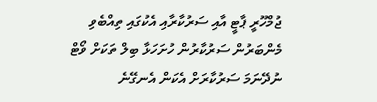ޖުމްހޫރީ ޕާޓީ އާއި ސަރުކާރާއި އެކުގައި ތިއްބެވި މެންބަރުން ސަރުކާރުން ހުށަހަޅާ ބިލް ތަކަށް ވޯޓް ނުދޭނަމަ ސަރުކާރަށް އެކަން އެނގޭނެ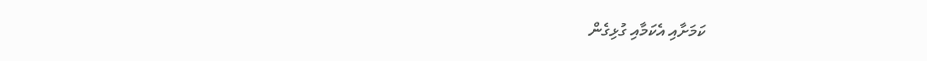ކަމަށާއި އެކަމާއި ގުޅިގެން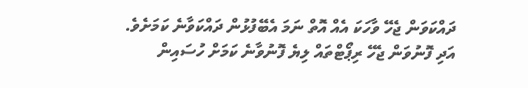ދައްކަވަން ޖެހޭ ވާހަކަ އެއް އޮތް ނަމަ އެބޭފުޅުން ދައްކަވާނެ ކަމަށެވެ.
އަދި ފޮނުވަން ޖެހޭ ރިޕޯޓްތައް ލިޔެ ފޮނުވާނެ ކަމަށް ހުސައިން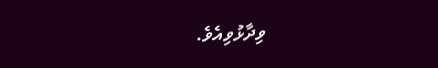ވިދާޅުވިއެވެ.